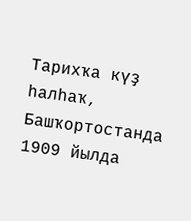Тарихҡа күҙ һалһаҡ, Башҡортостанда 1909 йылда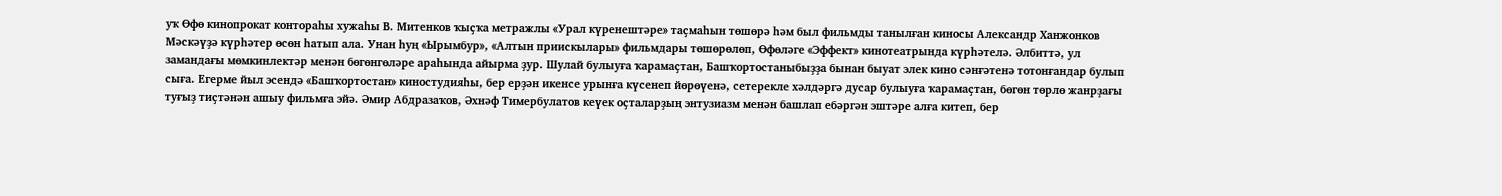уҡ Өфө кинопрокат контораһы хужаһы В. Митенков ҡыҫҡа метражлы «Урал күренештәре» таҫмаһын төшөрә һәм был фильмды танылған киносы Александр Ханжонков Мәскәүҙә күрһәтер өсөн һатып ала. Унан һуң «Ырымбур», «Алтын приискылары» фильмдары төшөрөлөп, Өфөләге «Эффект» кинотеатрында күрһәтелә. Әлбиттә, ул замандағы мөмкинлектәр менән бөгөнгөләре араһында айырма ҙур. Шулай булыуға ҡарамаҫтан, Башҡортостаныбыҙҙа бынан быуат элек кино сәнғәтенә тотонғандар булып сыға. Егерме йыл эсендә «Башҡортостан» киностудияһы, бер ерҙән икенсе урынға күсенеп йөрөүенә, сетерекле хәлдәргә дусар булыуға ҡарамаҫтан, бөгөн төрлө жанрҙағы туғыҙ тиҫтәнән ашыу фильмға эйә. Әмир Абдразаҡов, Әхнәф Тимербулатов кеүек оҫталарҙың энтузиазм менән башлап ебәргән эштәре алға китеп, бер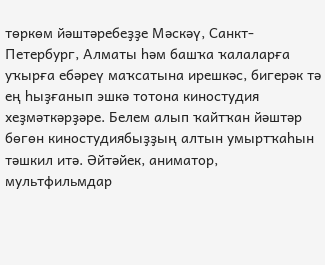төркөм йәштәребеҙҙе Мәскәү, Санкт-Петербург, Алматы һәм башҡа ҡалаларға уҡырға ебәреү маҡсатына ирешкәс, бигерәк тә ең һыҙғанып эшкә тотона киностудия хеҙмәткәрҙәре. Белем алып ҡайтҡан йәштәр бөгөн киностудиябыҙҙың алтын умыртҡаһын тәшкил итә. Әйтәйек, аниматор, мультфильмдар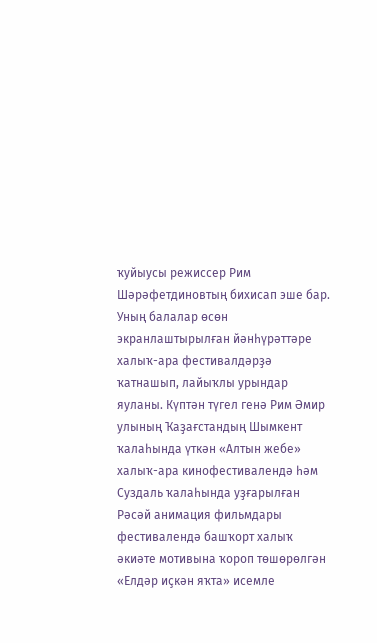ҡуйыусы режиссер Рим Шәрәфетдиновтың бихисап эше бар. Уның балалар өсөн экранлаштырылған йәнһүрәттәре халыҡ-ара фестивалдәрҙә ҡатнашып, лайыҡлы урындар яуланы. Күптән түгел генә Рим Әмир улының Ҡаҙағстандың Шымкент ҡалаһында үткән «Алтын жебе» халыҡ-ара кинофестивалендә һәм Суздаль ҡалаһында уҙғарылған Рәсәй анимация фильмдары фестивалендә башҡорт халыҡ әкиәте мотивына ҡороп төшөрөлгән «Елдәр иҫкән яҡта» исемле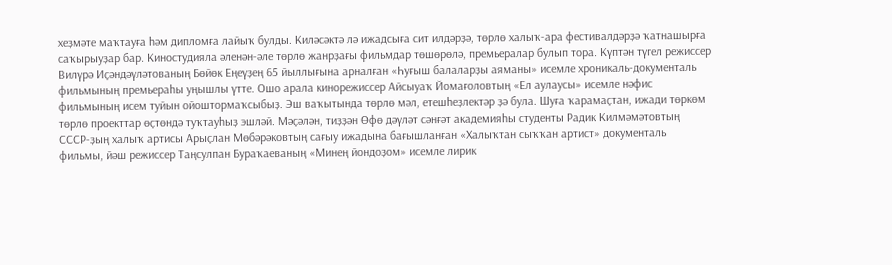хеҙмәте маҡтауға һәм дипломға лайыҡ булды. Киләсәктә лә ижадсыға сит илдәрҙә, төрлө халыҡ-ара фестивалдәрҙә ҡатнашырға саҡырыуҙар бар. Киностудияла әленән-әле төрлө жанрҙағы фильмдар төшөрөлә, премьералар булып тора. Күптән түгел режиссер Вилүрә Иҫәндәүләтованың Бөйөк Еңеүҙең 65 йыллығына арналған «Һуғыш балаларҙы аяманы» исемле хроникаль-документаль фильмының премьераһы уңышлы үтте. Ошо арала кинорежиссер Айсыуаҡ Йомағоловтың «Ел аулаусы» исемле нәфис фильмының исем туйын ойоштормаҡсыбыҙ. Эш ваҡытында төрлө мәл, етешһеҙлектәр ҙә була. Шуға ҡарамаҫтан, ижади төркөм төрлө проекттар өҫтөндә туҡтауһыҙ эшләй. Мәҫәлән, тиҙҙән Өфө дәүләт сәнғәт академияһы студенты Радик Килмәмәтовтың СССР-ҙың халыҡ артисы Арыҫлан Мөбәрәковтың сағыу ижадына бағышланған «Халыҡтан сыҡҡан артист» документаль фильмы, йәш режиссер Таңсулпан Бураҡаеваның «Минең йондоҙом» исемле лирик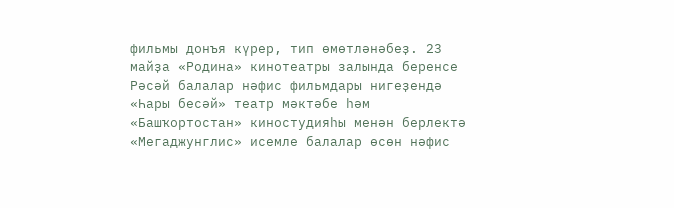фильмы донъя күрер, тип өмөтләнәбеҙ. 23 майҙа «Родина» кинотеатры залында беренсе Рәсәй балалар нәфис фильмдары нигеҙендә «Һары бесәй» театр мәктәбе һәм «Башҡортостан» киностудияһы менән берлектә «Мегаджунглис» исемле балалар өсөн нәфис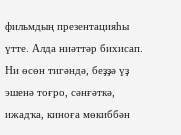фильмдың презентацияһы үтте. Алда ниәттәр бихисап. Ни өсөн тигәндә, беҙҙә үҙ эшенә тоғро, сәнғәткә, ижадҡа, киноға мөкиббән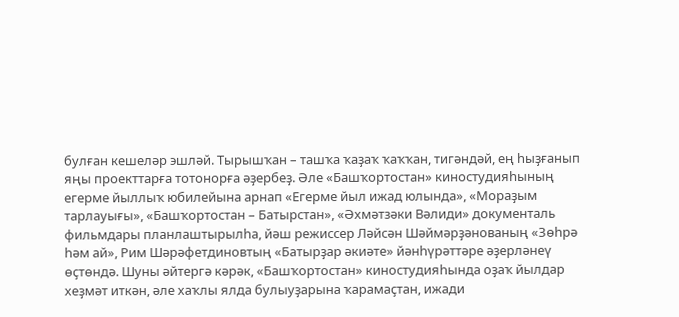булған кешеләр эшләй. Тырышҡан – ташҡа ҡаҙаҡ ҡаҡҡан, тигәндәй, ең һыҙғанып яңы проекттарға тотонорға әҙербеҙ. Әле «Башҡортостан» киностудияһының егерме йыллыҡ юбилейына арнап «Егерме йыл ижад юлында», «Мораҙым тарлауығы», «Башҡортостан – Батырстан», «Әхмәтзәки Вәлиди» документаль фильмдары планлаштырылһа, йәш режиссер Ләйсән Шәймәрҙәнованың «Зөһрә һәм ай», Рим Шәрәфетдиновтың «Батырҙар әкиәте» йәнһүрәттәре әҙерләнеү өҫтөндә. Шуны әйтергә кәрәк, «Башҡортостан» киностудияһында оҙаҡ йылдар хеҙмәт иткән, әле хаҡлы ялда булыуҙарына ҡарамаҫтан, ижади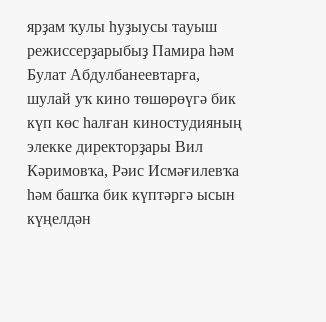ярҙам ҡулы һуҙыусы тауыш режиссерҙарыбыҙ Памира һәм Булат Абдулбанеевтарға, шулай уҡ кино төшөрөүгә бик күп көс һалған киностудияның элекке директорҙары Вил Кәримовҡа, Рәис Исмәғилевҡа һәм башҡа бик күптәргә ысын күңелдән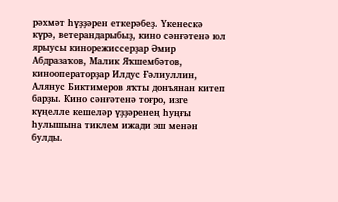рәхмәт һүҙҙәрен еткерәбеҙ. Үкенескә күрә, ветерандарыбыҙ, кино сәнғәтенә юл ярыусы кинорежиссерҙар Әмир Абдразаҡов, Малик Яҡшембәтов, кинооператорҙар Илдус Ғәлиуллин, Алянус Биктимеров яҡты донъянан китеп барҙы. Кино сәнғәтенә тоғро, изге күңелле кешеләр үҙҙәренең һуңғы һулышына тиклем ижади эш менән булды.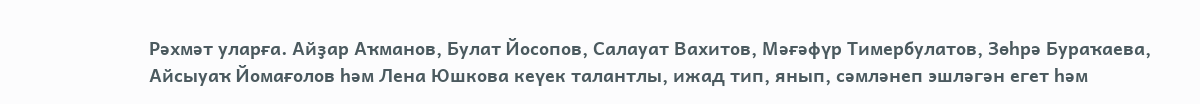Рәхмәт уларға. Айҙар Аҡманов, Булат Йосопов, Салауат Вахитов, Мәғәфүр Тимербулатов, Зөһрә Бураҡаева, Айсыуаҡ Йомағолов һәм Лена Юшкова кеүек талантлы, ижад тип, янып, сәмләнеп эшләгән егет һәм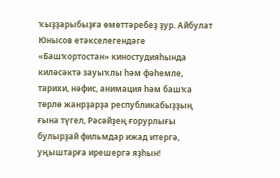ҡыҙҙарыбыҙға өмөттәребеҙ ҙур. Айбулат Юнысов етәкселегендәге «Башҡортостан» киностудияһында киләсәктә зауыҡлы һәм фәһемле, тарихи, нәфис, анимация һәм башҡа төрлө жанрҙарҙа республикабыҙҙың ғына түгел, Рәсәйҙең ғорурлығы булырҙай фильмдар ижад итергә, уңыштарға ирешергә яҙһын!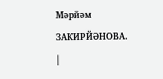Мәрйәм ЗАКИРЙӘНОВА. |